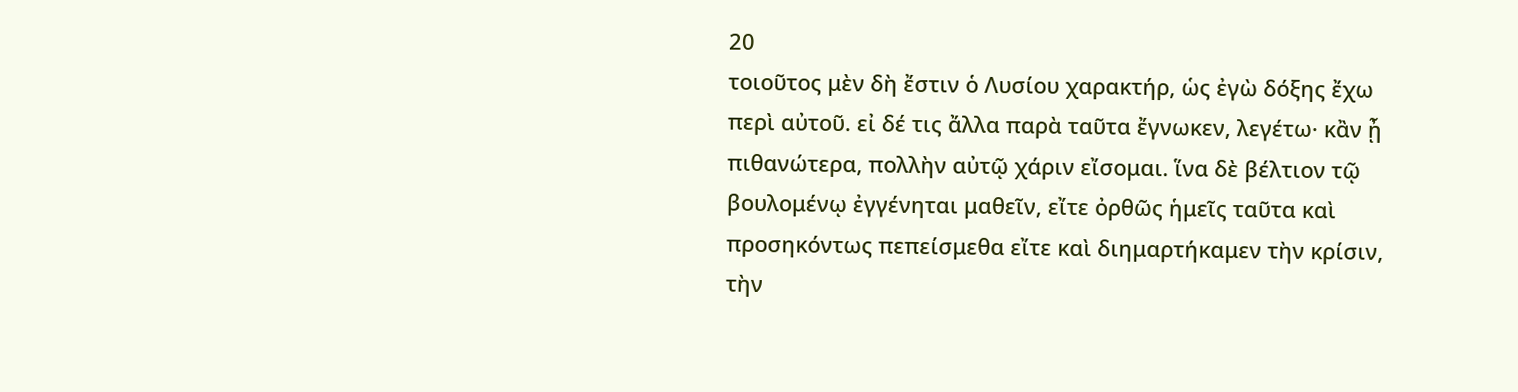20
τοιοῦτος μὲν δὴ ἔστιν ὁ Λυσίου χαρακτήρ, ὡς ἐγὼ δόξης ἔχω περὶ αὐτοῦ. εἰ δέ τις ἄλλα παρὰ ταῦτα ἔγνωκεν, λεγέτω· κἂν ᾖ πιθανώτερα, πολλὴν αὐτῷ χάριν εἴσομαι. ἵνα δὲ βέλτιον τῷ βουλομένῳ ἐγγένηται μαθεῖν, εἴτε ὀρθῶς ἡμεῖς ταῦτα καὶ προσηκόντως πεπείσμεθα εἴτε καὶ διημαρτήκαμεν τὴν κρίσιν, τὴν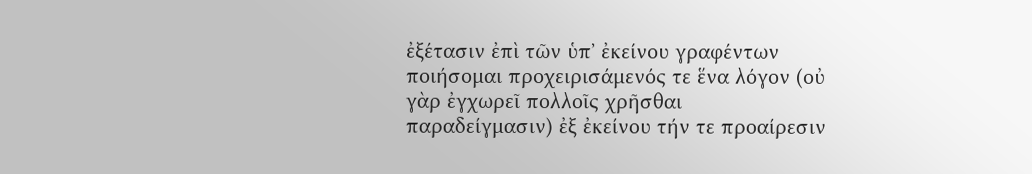ἐξέτασιν ἐπὶ τῶν ὑπʼ ἐκείνου γραφέντων ποιήσομαι προχειρισάμενός τε ἕνα λόγον (οὐ γὰρ ἐγχωρεῖ πολλοῖς χρῆσθαι παραδείγμασιν) ἐξ ἐκείνου τήν τε προαίρεσιν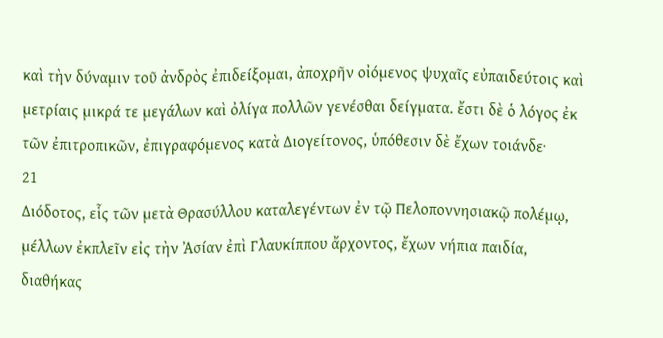καὶ τὴν δύναμιν τοῦ ἀνδρὸς ἐπιδείξομαι, ἀποχρῆν οἰόμενος ψυχαῖς εὐπαιδεύτοις καὶ μετρίαις μικρά τε μεγάλων καὶ ὀλίγα πολλῶν γενέσθαι δείγματα. ἔστι δὲ ὁ λόγος ἐκ τῶν ἐπιτροπικῶν, ἐπιγραφόμενος κατὰ Διογείτονος, ὑπόθεσιν δὲ ἔχων τοιάνδε·
21
Διόδοτος, εἷς τῶν μετὰ Θρασύλλου καταλεγέντων ἐν τῷ Πελοποννησιακῷ πολέμῳ, μέλλων ἐκπλεῖν εἰς τὴν Ἀσίαν ἐπὶ Γλαυκίππου ἄρχοντος, ἔχων νήπια παιδία, διαθήκας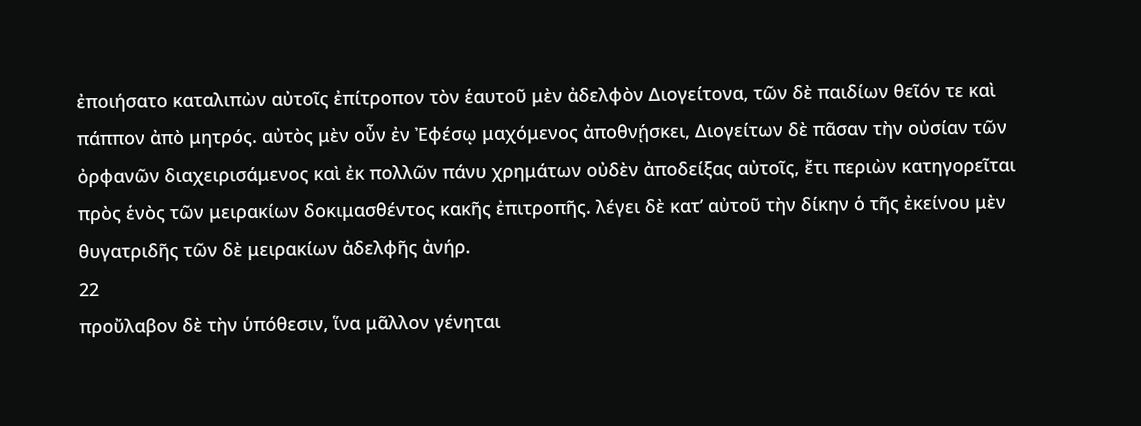ἐποιήσατο καταλιπὼν αὐτοῖς ἐπίτροπον τὸν ἑαυτοῦ μὲν ἀδελφὸν Διογείτονα, τῶν δὲ παιδίων θεῖόν τε καὶ πάππον ἀπὸ μητρός. αὐτὸς μὲν οὖν ἐν Ἐφέσῳ μαχόμενος ἀποθνῄσκει, Διογείτων δὲ πᾶσαν τὴν οὐσίαν τῶν ὀρφανῶν διαχειρισάμενος καὶ ἐκ πολλῶν πάνυ χρημάτων οὐδὲν ἀποδείξας αὐτοῖς, ἔτι περιὼν κατηγορεῖται πρὸς ἑνὸς τῶν μειρακίων δοκιμασθέντος κακῆς ἐπιτροπῆς. λέγει δὲ κατʼ αὐτοῦ τὴν δίκην ὁ τῆς ἐκείνου μὲν θυγατριδῆς τῶν δὲ μειρακίων ἀδελφῆς ἀνήρ.
22
προὔλαβον δὲ τὴν ὑπόθεσιν, ἵνα μᾶλλον γένηται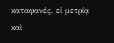καταφανές, εἰ μετρίᾳ καὶ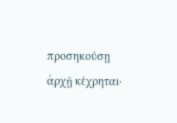προσηκούσῃ ἀρχῇ κέχρηται·